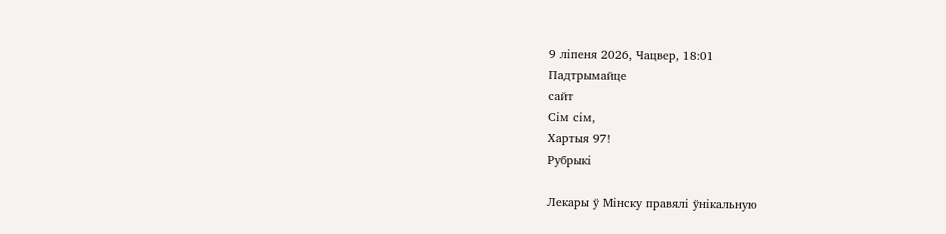9 лiпеня 2026, Чацвер, 18:01
Падтрымайце
сайт
Сім сім,
Хартыя 97!
Рубрыкі

Лекары ў Мінску правялі ўнікальную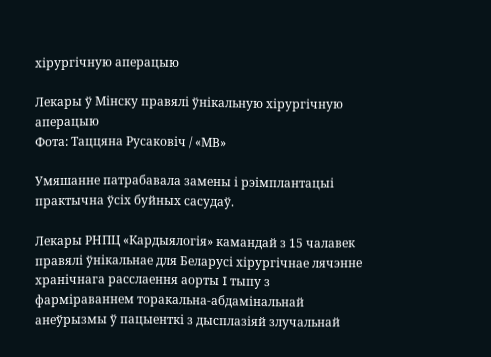хірургічную аперацыю

Лекары ў Мінску правялі ўнікальную хірургічную аперацыю
Фота: Таццяна Русаковіч / «МВ»

Умяшанне патрабавала замены і рэімплантацыі практычна ўсіх буйных сасудаў.

Лекары РНПЦ «Кардыялогія» камандай з 15 чалавек правялі ўнікальнае для Беларусі хірургічнае лячэнне хранічнага расслаення аорты I тыпу з фарміраваннем торакальна-абдамінальнай анеўрызмы ў пацыенткі з дысплазіяй злучальнай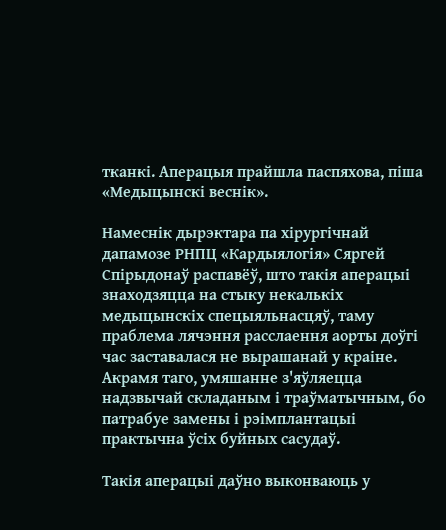тканкі. Аперацыя прайшла паспяхова, піша «Медыцынскі веснік».

Намеснік дырэктара па хірургічнай дапамозе РНПЦ «Кардыялогія» Сяргей Спірыдонаў распавёў, што такія аперацыі знаходзяцца на стыку некалькіх медыцынскіх спецыяльнасцяў, таму праблема лячэння расслаення аорты доўгі час заставалася не вырашанай у краіне. Акрамя таго, умяшанне з'яўляецца надзвычай складаным і траўматычным, бо патрабуе замены і рэімплантацыі практычна ўсіх буйных сасудаў.

Такія аперацыі даўно выконваюць у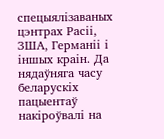спецыялізаваных цэнтрах Расіі, ЗША, Германіі і іншых краін. Да нядаўняга часу беларускіх пацыентаў накіроўвалі на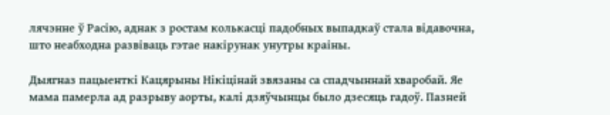лячэнне ў Расію, аднак з ростам колькасці падобных выпадкаў стала відавочна, што неабходна развіваць гэтае накірунак унутры краіны.

Дыягназ пацыенткі Кацярыны Нікіцінай звязаны са спадчыннай хваробай. Яе мама памерла ад разрыву аорты, калі дзяўчынцы было дзесяць гадоў. Пазней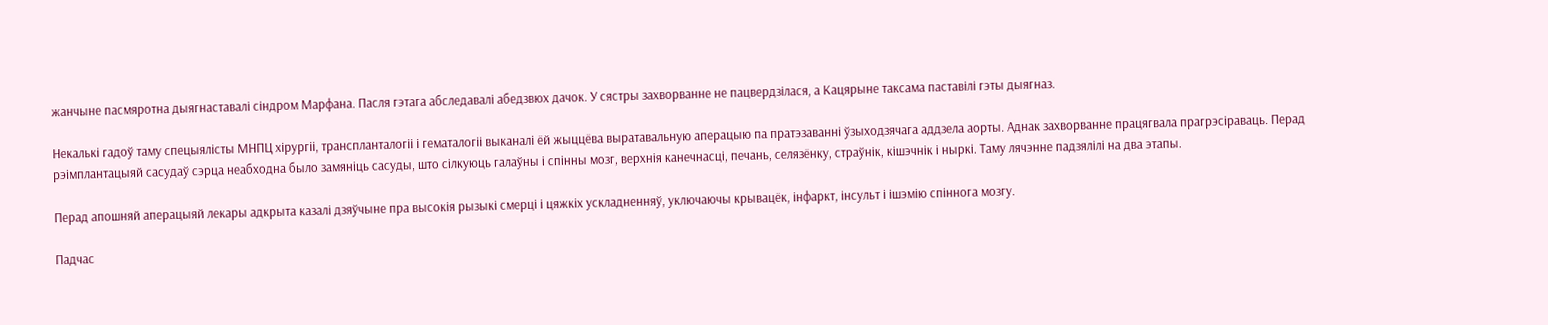жанчыне пасмяротна дыягнаставалі сіндром Марфана. Пасля гэтага абследавалі абедзвюх дачок. У сястры захворванне не пацвердзілася, а Кацярыне таксама паставілі гэты дыягназ.

Некалькі гадоў таму спецыялісты МНПЦ хірургіі, транспланталогіі і гематалогіі выканалі ёй жыццёва выратавальную аперацыю па пратэзаванні ўзыходзячага аддзела аорты. Аднак захворванне працягвала прагрэсіраваць. Перад рэімплантацыяй сасудаў сэрца неабходна было замяніць сасуды, што сілкуюць галаўны і спінны мозг, верхнія канечнасці, печань, селязёнку, страўнік, кішэчнік і ныркі. Таму лячэнне падзялілі на два этапы.

Перад апошняй аперацыяй лекары адкрыта казалі дзяўчыне пра высокія рызыкі смерці і цяжкіх ускладненняў, уключаючы крывацёк, інфаркт, інсульт і ішэмію спіннога мозгу.

Падчас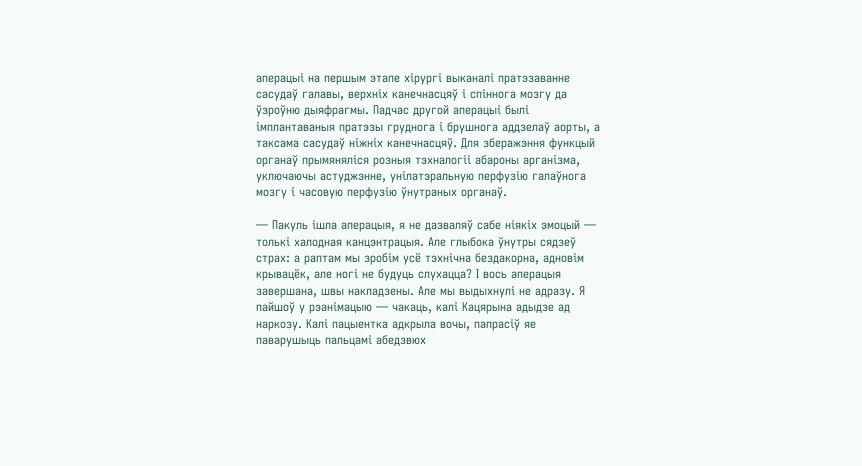аперацыі на першым этапе хірургі выканалі пратэзаванне сасудаў галавы, верхніх канечнасцяў і спіннога мозгу да ўзроўню дыяфрагмы. Падчас другой аперацыі былі імплантаваныя пратэзы груднога і брушнога аддзелаў аорты, а таксама сасудаў ніжніх канечнасцяў. Для зберажэння функцый органаў прымяняліся розныя тэхналогіі абароны арганізма, уключаючы астуджэнне, унілатэральную перфузію галаўнога мозгу і часовую перфузію ўнутраных органаў.

— Пакуль ішла аперацыя, я не дазваляў сабе ніякіх эмоцый — толькі халодная канцэнтрацыя. Але глыбока ўнутры сядзеў страх: а раптам мы зробім усё тэхнічна бездакорна, адновім крывацёк, але ногі не будуць слухацца? І вось аперацыя завершана, швы накладзены. Але мы выдыхнулі не адразу. Я пайшоў у рэанімацыю — чакаць, калі Кацярына адыдзе ад наркозу. Калі пацыентка адкрыла вочы, папрасіў яе паварушыць пальцамі абедзвюх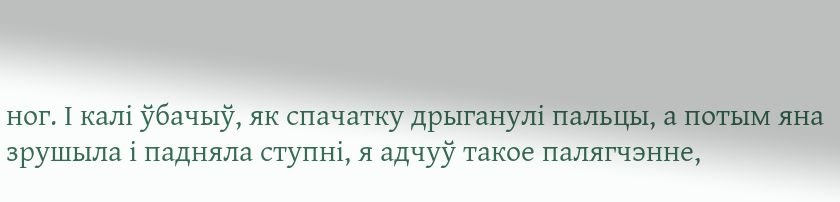ног. І калі ўбачыў, як спачатку дрыганулі пальцы, а потым яна зрушыла і падняла ступні, я адчуў такое палягчэнне,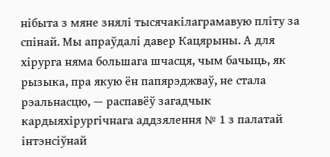нібыта з мяне знялі тысячакілаграмавую пліту за спінай. Мы апраўдалі давер Кацярыны. А для хірурга няма большага шчасця, чым бачыць, як рызыка, пра якую ён папярэджваў, не стала рэальнасцю, — распавёў загадчык кардыяхірургічнага аддзялення № 1 з палатай інтэнсіўнай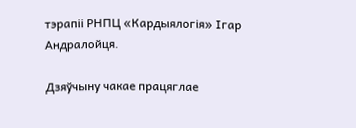тэрапіі РНПЦ «Кардыялогія» Ігар Андралойця.

Дзяўчыну чакае працяглае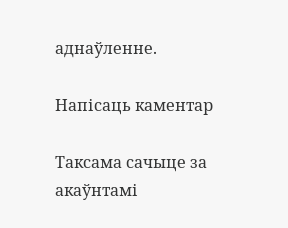аднаўленне.

Напісаць каментар

Таксама сачыце за акаўнтамі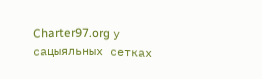Charter97.org у сацыяльных сетках